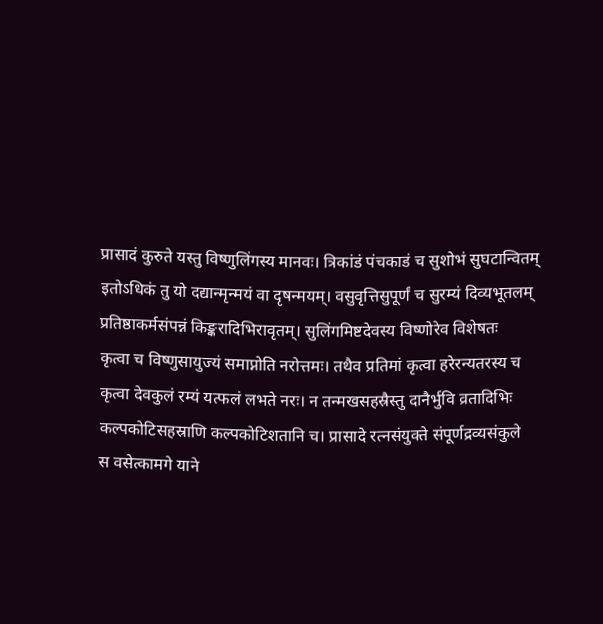प्रासादं कुरुते यस्तु विष्णुलिंगस्य मानवः। त्रिकांडं पंचकाडं च सुशोभं सुघटान्वितम्
इतोऽधिकं तु यो दद्यान्मृन्मयं वा दृषन्मयम्। वसुवृत्तिसुपूर्णं च सुरम्यं दिव्यभूतलम्
प्रतिष्ठाकर्मसंपन्नं किङ्करादिभिरावृतम्। सुलिंगमिष्टदेवस्य विष्णोरेव विशेषतः
कृत्वा च विष्णुसायुज्यं समाप्नोति नरोत्तमः। तथैव प्रतिमां कृत्वा हरेरन्यतरस्य च
कृत्वा देवकुलं रम्यं यत्फलं लभते नरः। न तन्मखसहस्रैस्तु दानैर्भुवि व्रतादिभिः
कल्पकोटिसहस्राणि कल्पकोटिशतानि च। प्रासादे रत्नसंयुक्ते संपूर्णद्रव्यसंकुले
स वसेत्कामगे याने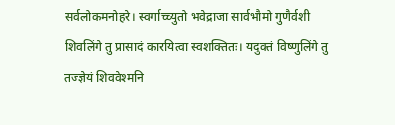सर्वलोकमनोहरे। स्वर्गाच्च्युतो भवेद्राजा सार्वभौमो गुणैर्वशी
शिवलिंगे तु प्रासादं कारयित्वा स्वशक्तितः। यदुक्तं विष्णुलिंगे तु तज्ज्ञेयं शिववेश्मनि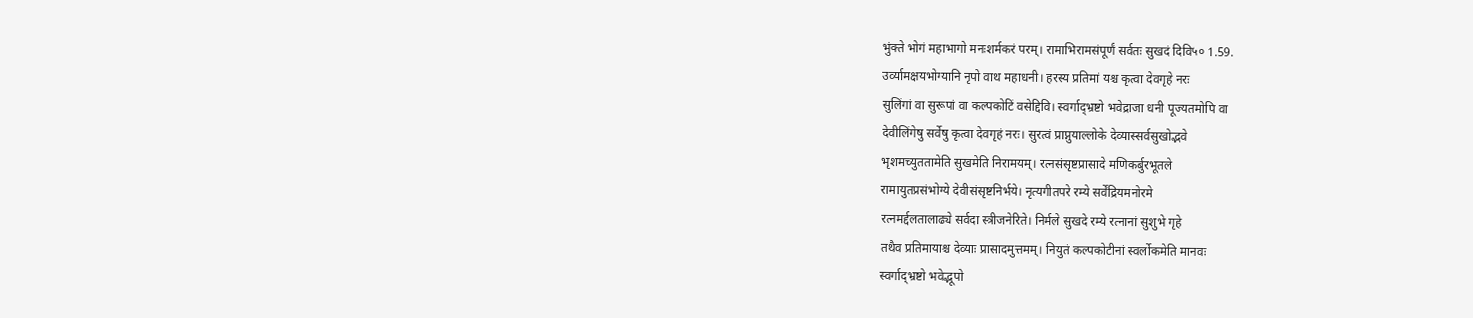भुंक्ते भोगं महाभागो मनःशर्मकरं परम्। रामाभिरामसंपूर्णं सर्वतः सुखदं दिवि५० 1.59.
उर्व्यामक्षयभोग्यानि नृपो वाथ महाधनी। हरस्य प्रतिमां यश्च कृत्वा देवगृहे नरः
सुलिंगां वा सुरूपां वा कल्पकोटिं वसेद्दिवि। स्वर्गाद्भ्रष्टो भवेद्राजा धनी पूज्यतमोपि वा
देवीलिंगेषु सर्वेषु कृत्वा देवगृहं नरः। सुरत्वं प्राप्नुयाल्लोके देव्यास्सर्वसुखोद्भवे
भृशमच्युततामेति सुखमेति निरामयम्। रत्नसंसृष्टप्रासादे मणिकर्बुरभूतले
रामायुतप्रसंभोग्ये देवीसंसृष्टनिर्भये। नृत्यगीतपरे रम्ये सर्वेंद्रियमनोरमे
रत्नमर्द्दलतालाढ्ये सर्वदा स्त्रीजनेरिते। निर्मले सुखदे रम्ये रत्नानां सुशुभे गृहे
तथैव प्रतिमायाश्च देव्याः प्रासादमुत्तमम्। नियुतं कल्पकोटीनां स्वर्लोकमेति मानवः
स्वर्गाद्भ्रष्टो भवेद्भूपो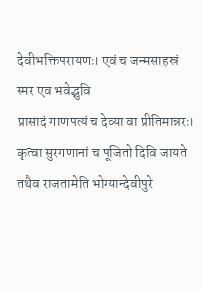देवीभक्तिपरायणः। एवं च जन्मसाहस्रं स्मर एव भवेद्भुवि
प्रासादं गाणपत्यं च देव्या वा प्रीतिमान्नरः। कृत्वा सुरगणानां च पूजितो दिवि जायते
तथैव राजतामेति भोग्यान्देवीपुरे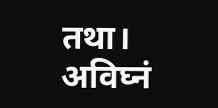तथा। अविघ्नं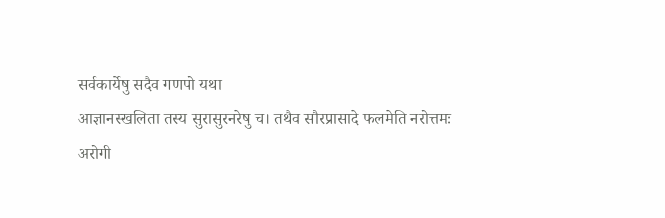सर्वकार्येषु सदैव गणपो यथा
आज्ञानस्खलिता तस्य सुरासुरनरेषु च। तथैव सौरप्रासादे फलमेति नरोत्तमः
अरोगी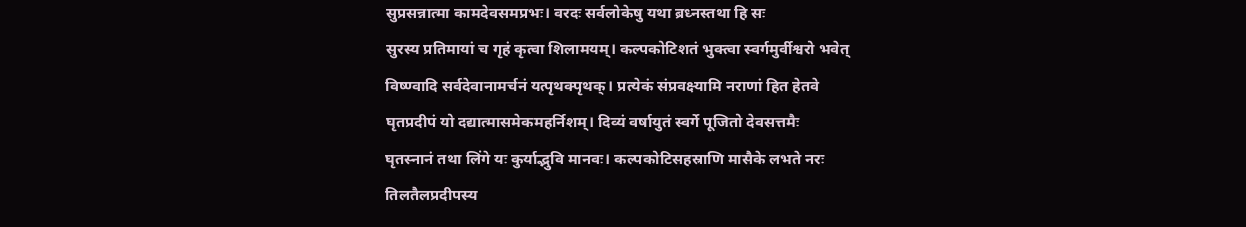सुप्रसन्नात्मा कामदेवसमप्रभः। वरदः सर्वलोकेषु यथा ब्रध्नस्तथा हि सः
सुरस्य प्रतिमायां च गृहं कृत्वा शिलामयम्। कल्पकोटिशतं भुक्त्वा स्वर्गमुर्वीश्वरो भवेत्
विष्ण्वादि सर्वदेवानामर्चनं यत्पृथक्पृथक्। प्रत्येकं संप्रवक्ष्यामि नराणां हित हेतवे
घृतप्रदीपं यो दद्यात्मासमेकमहर्निशम्। दिव्यं वर्षायुतं स्वर्गे पूजितो देवसत्तमैः
घृतस्नानं तथा लिंगे यः कुर्याद्भुवि मानवः। कल्पकोटिसहस्राणि मासैके लभते नरः
तिलतैलप्रदीपस्य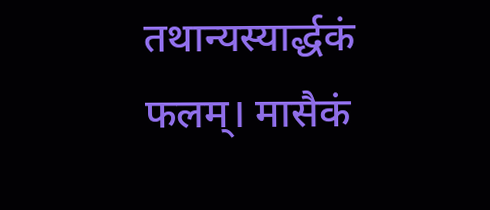तथान्यस्यार्द्धकं फलम्। मासैकं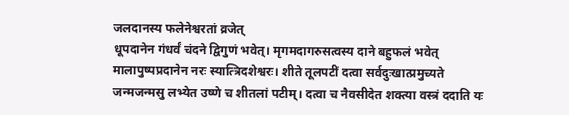जलदानस्य फलेनेश्वरतां व्रजेत्
धूपदानेन गंधर्वं चंदने द्विगुणं भवेत्। मृगमदागरुसत्वस्य दाने बहुफलं भवेत्
मालापुष्पप्रदानेन नरः स्यात्त्रिदशेश्वरः। शीते तूलपटीं दत्वा सर्वदुःखात्प्रमुच्यते
जन्मजन्मसु लभ्येत उष्णे च शीतलां पटीम्। दत्वा च नैवसीदेत शक्त्या वस्त्रं ददाति यः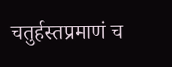चतुर्हस्तप्रमाणं च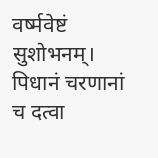वर्ष्मवेष्टं सुशोभनम्। पिधानं चरणानां च दत्वा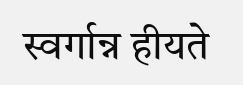स्वर्गान्न हीयते